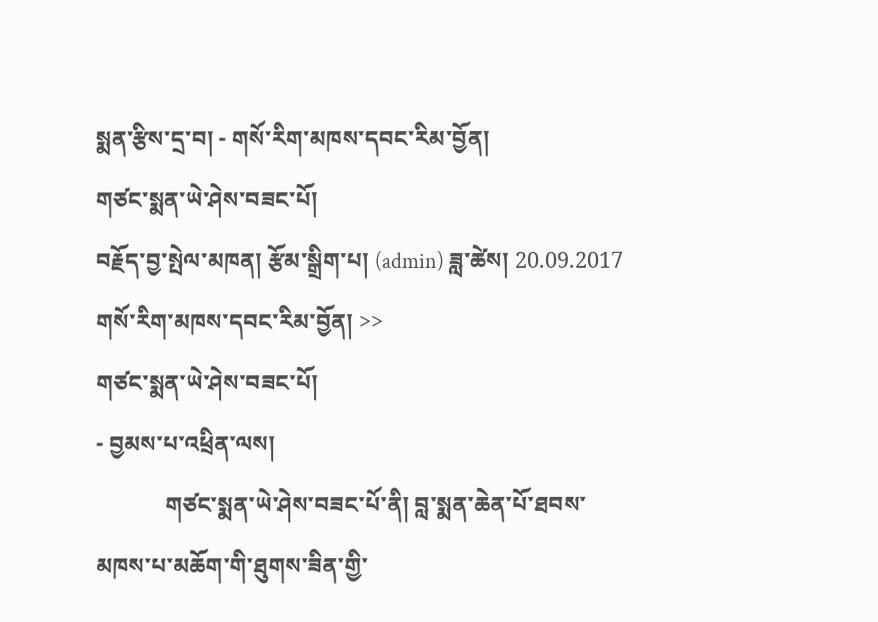སྨན་རྩིས་དྲ་བ། - གསོ་རིག་མཁས་དབང་རིམ་བྱོན།
གཙང་སྨན་ཡེ་ཤེས་བཟང་པོ།
བརྗོད་བྱ་སྤེལ་མཁན། རྩོམ་སྒྲིག་པ། (admin) ཟླ་ཚེས། 20.09.2017
གསོ་རིག་མཁས་དབང་རིམ་བྱོན། >>
གཙང་སྨན་ཡེ་ཤེས་བཟང་པོ།
- བྱམས་པ་འཕྲིན་ལས།
            གཙང་སྨན་ཡེ་ཤེས་བཟང་པོ་ནི། བླ་སྨན་ཆེན་པོ་ཐབས་མཁས་པ་མཆོག་གི་ཐུགས་ཟིན་གྱི་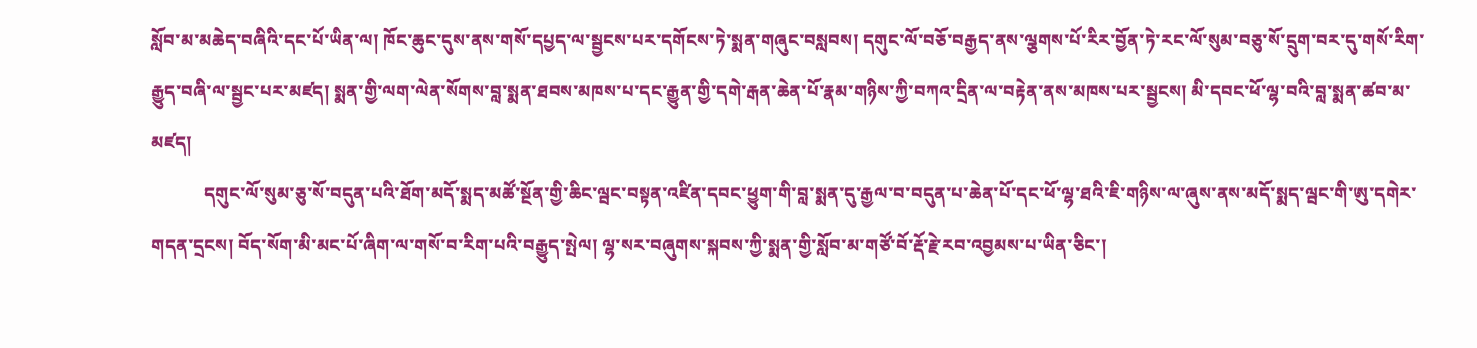སློབ་མ་མཆེད་བཞིའི་དང་པོ་ཡིན་ལ། ཁོང་ཆུང་དུས་ནས་གསོ་དཔྱད་ལ་སྦྱངས་པར་དགོངས་ཏེ་སྨན་གཞུང་བསླབས། དགུང་ལོ་བཅོ་བརྒྱད་ནས་ལྕགས་པོ་རིར་བྱོན་ཏེ་རང་ལོ་སུམ་བཅུ་སོ་དྲུག་བར་དུ་གསོ་རིག་རྒྱུད་བཞི་ལ་སྦྱང་པར་མཛད། སྨན་གྱི་ལག་ལེན་སོགས་བླ་སྨན་ཐབས་མཁས་པ་དང་རྒྱུན་གྱི་དགེ་རྒན་ཆེན་པོ་རྣམ་གཉིས་ཀྱི་བཀའ་དྲིན་ལ་བརྟེན་ནས་མཁས་པར་སྦྱངས། མི་དབང་ཕོ་ལྷ་བའི་བླ་སྨན་ཚབ་མ་མཛད།
            དགུང་ལོ་སུམ་ཅུ་སོ་བདུན་པའི་ཐོག་མདོ་སྨད་མཚོ་སྔོན་གྱི་ཆིང་ལྦང་བསྟན་འཛིན་དབང་ཕྱུག་གི་བླ་སྨན་དུ་རྒྱལ་བ་བདུན་པ་ཆེན་པོ་དང་ཕོ་ལྷ་ཐའི་ཇི་གཉིས་ལ་ཞུས་ནས་མདོ་སྨད་ལྦང་གི་ཨུ་དགེར་གདན་དྲངས། བོད་སོག་མི་མང་པོ་ཞིག་ལ་གསོ་བ་རིག་པའི་བརྒྱུད་སྤེལ། ལྷ་སར་བཞུགས་སྐབས་ཀྱི་སྨན་གྱི་སློབ་མ་གཙོ་བོ་རྡོ་རྗེ་རབ་འབྱམས་པ་ཡིན་ཅིང་།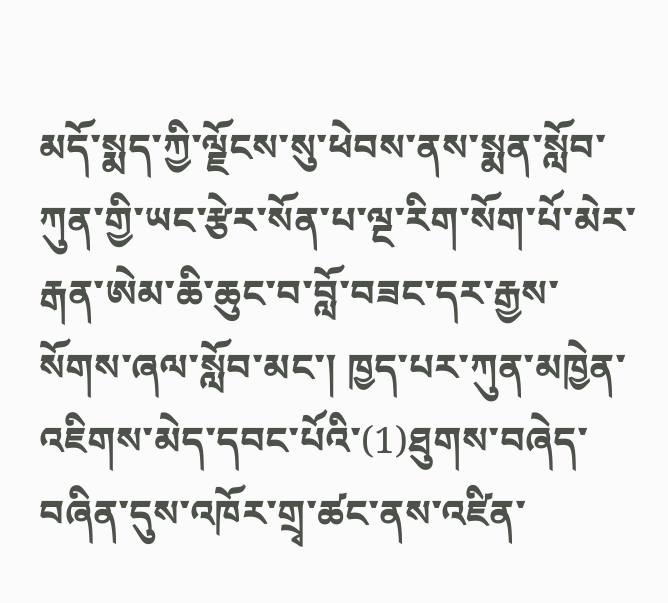མདོ་སྨད་ཀྱི་ལྗོངས་སུ་ཕེབས་ནས་སྨན་སློབ་ཀུན་གྱི་ཡང་རྩེར་སོན་པ་ལྔ་རིག་སོག་པོ་མེར་རྒན་ཨེམ་ཆི་ཆུང་བ་བློ་བཟང་དར་རྒྱས་སོགས་ཞལ་སློབ་མང་། ཁྱད་པར་ཀུན་མཁྱེན་འཇིགས་མེད་དབང་པོའི་(1)ཐུགས་བཞེད་བཞིན་དུས་འཁོར་གྲྭ་ཚང་ནས་འཛིན་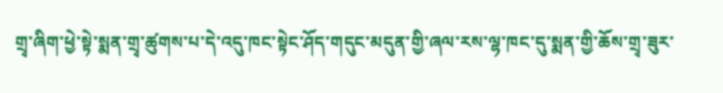གྲྭ་ཞིག་ཕྱེ་སྟེ་སྨན་གྲྭ་ཚུགས་པ་དེ་འདུ་ཁང་སྟེང་ཤོད་གདུང་མདུན་གྱི་ཞལ་རས་ལྷ་ཁང་དུ་སྨན་གྱི་ཆོས་གྲྭ་ཟུར་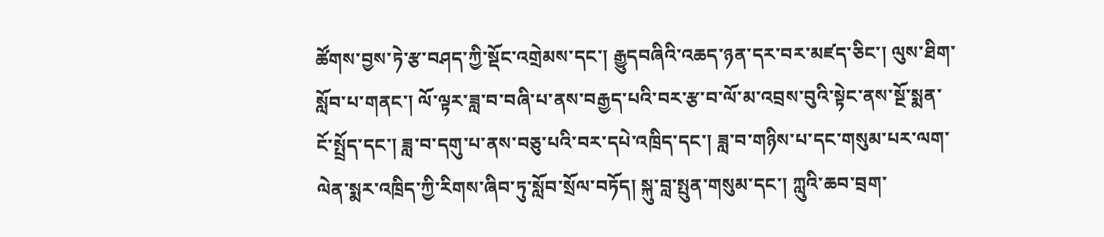ཚོགས་བྱས་ཏེ་རྩ་བཤད་ཀྱི་སྡོང་འགྲེམས་དང་། རྒྱུདབཞིའི་འཆད་ཉན་དར་བར་མཛད་ཅིང་། ལུས་ཐིག་སློབ་པ་གནང་། ལོ་ལྟར་ཟླ་བ་བཞི་པ་ནས་བརྒྱད་པའི་བར་རྩ་བ་ལོ་མ་འབྲས་བུའི་སྟེང་ནས་སྔོ་སྨན་ངོ་སྤྲོད་དང་། ཟླ་བ་དགུ་པ་ནས་བཅུ་པའི་བར་དཔེ་འཁྲིད་དང་། ཟླ་བ་གཉིས་པ་དང་གསུམ་པར་ལག་ལེན་སྨར་འཁྲིད་ཀྱི་རིགས་ཞིབ་ཏུ་སློབ་སྲོལ་བཏོད། སྐུ་བླ་སྤུན་གསུམ་དང་། ཀླུའི་ཆབ་བྲག་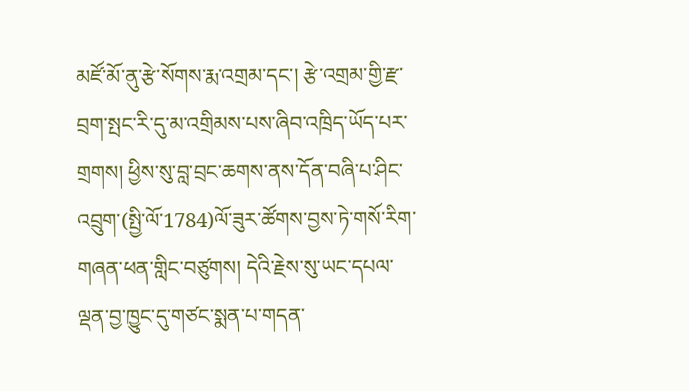མཛོ་མོ་ནུ་རྩེ་སོགས་རྨ་འགྲམ་དང་། རྩེ་འགྲམ་གྱི་རྫ་བྲག་སྤང་རི་དུ་མ་འགྲིམས་པས་ཞིབ་འཁྲིད་ཡོད་པར་གྲགས། ཕྱིས་སུ་བླ་བྲང་ཆགས་ནས་དོན་བཞི་པ་ཤིང་འབྲུག་(སྤྱི་ལོ་1784)ལོ་ཟུར་ཚོགས་བྱས་ཏེ་གསོ་རིག་གཞན་ཕན་གླིང་བཙུགས། དེའི་རྗེས་སུ་ཡང་དཔལ་ལྡན་བྱ་ཁྱུང་དུ་གཙང་སྨན་པ་གདན་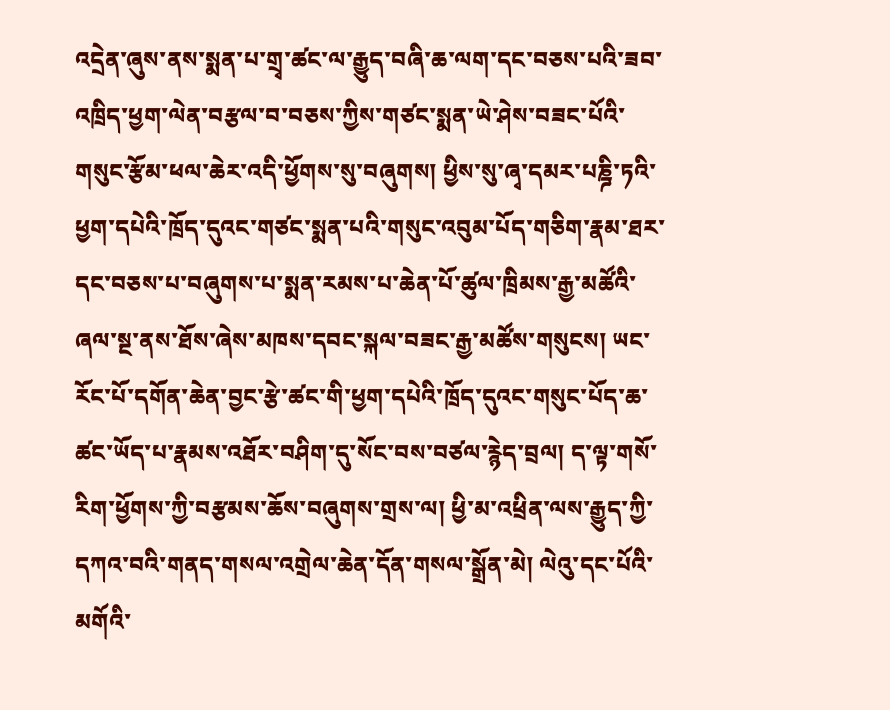འདྲེན་ཞུས་ནས་སྨན་པ་གྲྭ་ཚང་ལ་རྒྱུད་བཞི་ཆ་ལག་དང་བཅས་པའི་ཟབ་འཁྲིད་ཕྱག་ལེན་བརྩལ་བ་བཅས་ཀྱིས་གཙང་སྨན་ཡེ་ཤེས་བཟང་པོའི་གསུང་རྩོམ་ཕལ་ཆེར་འདི་ཕྱོགས་སུ་བཞུགས། ཕྱིས་སུ་ཞྭ་དམར་པཎྜི་ཏའི་ཕྱག་དཔེའི་ཁྲོད་དུའང་གཙང་སྨན་པའི་གསུང་འབུམ་པོད་གཅིག་རྣམ་ཐར་དང་བཅས་པ་བཞུགས་པ་སྨན་རམས་པ་ཆེན་པོ་ཚུལ་ཁྲིམས་རྒྱ་མཚོའི་ཞལ་སྔ་ནས་ཐོས་ཞེས་མཁས་དབང་སྐལ་བཟང་རྒྱ་མཚོས་གསུངས། ཡང་རོང་པོ་དགོན་ཆེན་བྱང་རྩེ་ཚང་གི་ཕྱག་དཔེའི་ཁྲོད་དུའང་གསུང་པོད་ཆ་ཚང་ཡོད་པ་རྣམས་འཐོར་བཤིག་དུ་སོང་བས་བཙལ་རྙེད་བྲལ། ད་ལྟ་གསོ་རིག་ཕྱོགས་ཀྱི་བརྩམས་ཆོས་བཞུགས་གྲས་ལ། ཕྱི་མ་འཕྲིན་ལས་རྒྱུད་ཀྱི་དཀའ་བའི་གནད་གསལ་འགྲེལ་ཆེན་དོན་གསལ་སྒྲོན་མེ། ལེའུ་དང་པོའི་མགོའི་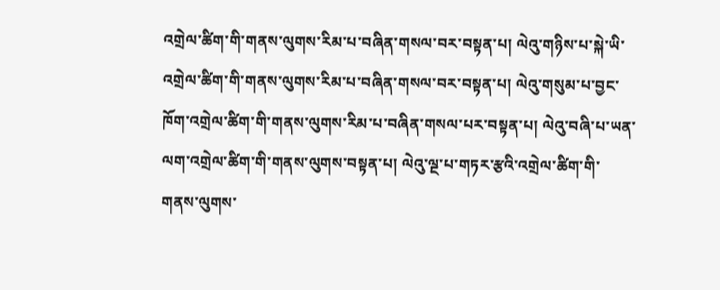འགྲེལ་ཚིག་གི་གནས་ལུགས་རིམ་པ་བཞིན་གསལ་བར་བསྟན་པ། ལེའུ་གཉིས་པ་སྐེ་ཡི་འགྲེལ་ཚིག་གི་གནས་ལུགས་རིམ་པ་བཞིན་གསལ་བར་བསྟན་པ། ལེའུ་གསུམ་པ་བྱང་ཁོག་འགྲེལ་ཚིག་གི་གནས་ལུགས་རིམ་པ་བཞིན་གསལ་པར་བསྟན་པ། ལེའུ་བཞི་པ་ཡན་ལག་འགྲེལ་ཚིག་གི་གནས་ལུགས་བསྟན་པ། ལེའུ་ལྔ་པ་གཏར་རྩའི་འགྲེལ་ཚིག་གི་གནས་ལུགས་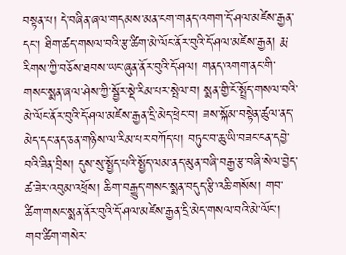བསྟན་པ། དེ་བཞིན་ཞལ་གདམས་མན་ངག་གནད་འགག་དོ་ཤལ་མཛེས་རྒྱན་དང་། ཐིག་ཚད་གསལ་བའི་རྩ་ཚིག་མེ་ལོང་ནོར་བུའི་དོ་ཤལ་མཛེས་རྒྱན། རྨ་རིགས་ཀྱི་བཅོས་ཐབས་ཡང་ཞུན་ནོར་བུའི་དོ་ཤལ། གནད་འགག་ནང་གི་གསང་སྨན་ཞལ་ཤེས་ཀྱི་སྦྱོར་སྡེ་རིམ་པར་སྤེལ་བ། སྨན་གྱི་ངོ་སྤྲོད་གསལ་བའི་མེ་ལོང་ནོར་བུའི་དོ་ཤལ་མཛེས་རྒྱན་དྲི་མེད་ཕྲེང་བ། ཟས་སྐོམ་བསྟེན་ཚུལ་ནད་མེད་དང་ནད་ཅན་གཉིས་ལ་རིམ་པར་བཀོད་པ། བཏུང་བ་ཆུ་ཡི་བཟང་ངན་དབྱེ་བའི་ཟིན་བྲིས། དུས་སུ་སྤྱོད་པའི་སྤྱོད་ལམ་ནད་མུན་བཞི་བརྒྱ་རྩ་བཞི་སེལ་བྱེད་ཚ་ཟེར་འབུམ་འཕྲོས། ཆིག་བརྒྱུད་གསང་སྨན་བདུད་རྩི་འཆི་གསོས། གབ་ཚིག་གསང་སྨན་ནོར་བུའི་དོ་ཤལ་མཛེས་རྒྱན་དྲི་མེད་གསལ་བའི་མེ་ལོང་། གབ་ཚིག་གསེར་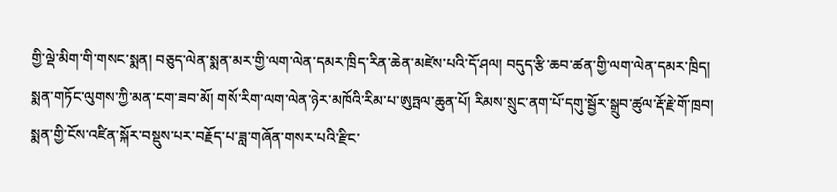གྱི་ལྡེ་མིག་གི་གསང་སྨན། བཅུད་ལེན་སྨན་མར་གྱི་ལག་ལེན་དམར་ཁྲིད་རིན་ཆེན་མཛེས་པའི་དོ་ཤལ། བདུད་རྩི་ཆབ་ཚན་གྱི་ལག་ལེན་དམར་ཁྲིད། སྨན་གཏོང་ལུགས་ཀྱི་མན་ངག་ཟབ་མོ། གསོ་རིག་ལག་ལེན་ཉེར་མཁོའི་རིམ་པ་ཨུཏྤལ་ཆུན་པོ། རིམས་སྲུང་ནག་པོ་དགུ་སྦྱོར་སྒྲུབ་ཚུལ་རྡོ་རྗེ་གོ་ཁྲབ། སྨན་གྱི་ངོས་འཛིན་སྐོར་བསྡུས་པར་བརྗོད་པ་ཟླ་གཞོན་གསར་པའི་རྫིང་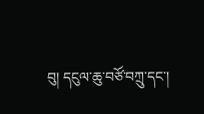བུ། དངུལ་ཆུ་བཙོ་བཀྲུ་དང་།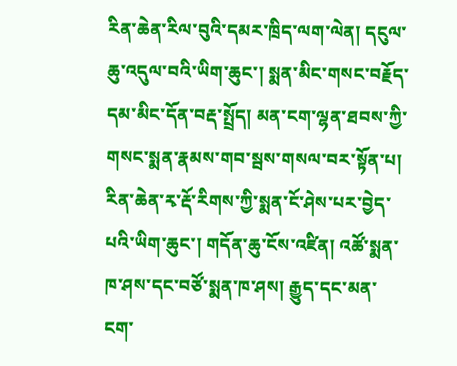རིན་ཆེན་རིལ་བུའི་དམར་ཁྲིད་ལག་ལེན། དངུལ་ཆུ་འདུལ་བའི་ཡིག་ཆུང་། སྨན་མིང་གསང་བརྗོད་དམ་མིང་དོན་བརྡ་སྤྲོད། མན་ངག་ལྷན་ཐབས་ཀྱི་གསང་སྨན་རྣམས་གབ་སྦས་གསལ་བར་སྟོན་པ། རིན་ཆེན་རྭ་རྡོ་རིགས་ཀྱི་སྨན་ངོ་ཤེས་པར་བྱེད་པའི་ཡིག་ཆུང་། གདོན་ཆུ་ངོས་འཛིན། འཚོ་སྨན་ཁ་ཤས་དང་བཙོ་སྨན་ཁ་ཤས། རྒྱུད་དང་མན་ངག་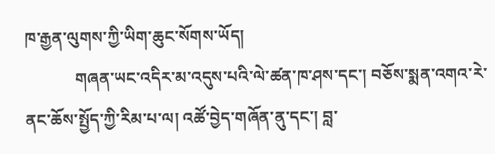ཁ་རྒྱན་ལུགས་ཀྱི་ཡིག་ཆུང་སོགས་ཡོད།
            གཞན་ཡང་འདིར་མ་འདུས་པའི་ལེ་ཚན་ཁ་ཤས་དང་། བཅོས་སྨན་འགའ་རེ་ནང་ཆོས་སྤྱོད་ཀྱི་རིམ་པ་ལ། འཚོ་བྱེད་གཞོན་ནུ་དང་། བླ་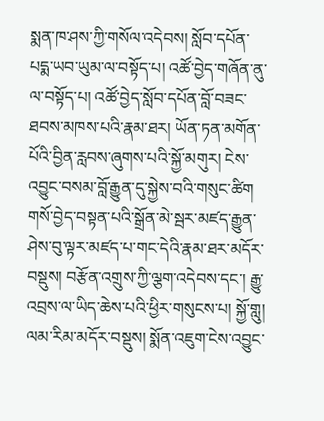སྨན་ཁ་ཤས་ཀྱི་གསོལ་འདེབས། སློབ་དཔོན་པདྨ་ཡབ་ཡུམ་ལ་བསྟོད་པ། འཚོ་བྱེད་གཞོན་ནུ་ལ་བསྟོད་པ། འཚོ་བྱེད་སློབ་དཔོན་བློ་བཟང་ཐབས་མཁས་པའི་རྣམ་ཐར། ཡོན་ཏན་མགོན་པོའི་བྱིན་རླབས་ཞུགས་པའི་སྐྱོ་མགུར། ངེས་འབྱུང་བསམ་བློ་རྒྱུན་དུ་སྐྱེས་བའི་གསུང་ཚིག གསོ་བྱེད་བསྟན་པའི་སྒྲོན་མེ་སྦར་མཛད་རྒྱུན་ཤེས་བུ་ལྟར་མཛད་པ་གང་དེའི་རྣམ་ཐར་མདོར་བསྡུས། བརྩོན་འགྲུས་ཀྱི་ལྕག་འདེབས་དང་། རྒྱུ་འབྲས་ལ་ཡིད་ཆེས་པའི་ཕྱིར་གསུངས་པ། སྐྱོ་གླུ། ལམ་རིམ་མདོར་བསྡུས། སྨོན་འཇུག་ངེས་འབྱུང་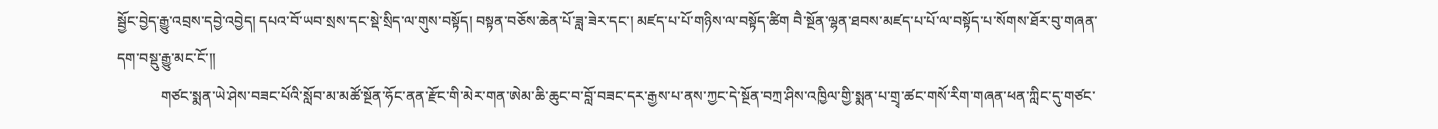སྦྱོང་བྱེད་རྒྱུ་འབྲས་དབྱེ་འབྱེད། དཔའ་བོ་ཡབ་སྲས་དང་སྡེ་སྲིད་ལ་གུས་བསྟོད། བསྟན་བཅོས་ཆེན་པོ་ཟླ་ཟེར་དང་། མཛད་པ་པོ་གཉིས་ལ་བསྟོད་ཚིག བཻ་སྔོན་ལྷན་ཐབས་མཛད་པ་པོ་ལ་བསྟོད་པ་སོགས་ཐོར་བུ་གཞན་དག་བསྡུ་རྒྱུ་མང་ངོ་།།
            གཙང་སྨན་ཡེ་ཤེས་བཟང་པོའི་སློབ་མ་མཚོ་སྔོན་ཧོང་ནན་རྫོང་གི་མེར་གན་ཨེམ་ཆི་ཆུང་བ་བློ་བཟང་དར་རྒྱས་པ་ནས་ཀྱང་དེ་སྔོན་བཀྲ་ཤིས་འཁྱིལ་གྱི་སྨན་པ་གྲྭ་ཚང་གསོ་རིག་གཞན་ཕན་ཀླིང་དུ་གཙང་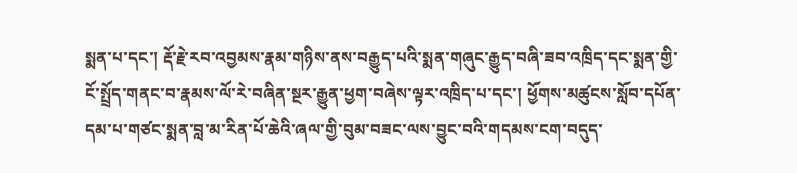སྨན་པ་དང་། རྡོ་རྗེ་རབ་འབྱམས་རྣམ་གཉིས་ནས་བརྒྱུད་པའི་སྨན་གཞུང་རྒྱུད་བཞི་ཟབ་འཁྲིད་དང་སྨན་གྱི་ངོ་སྤྲོད་གནང་བ་རྣམས་ལོ་རེ་བཞིན་སྔར་རྒྱུན་ཕྱག་བཞེས་ལྟར་འཁྲིད་པ་དང་། ཕྱོགས་མཚུངས་སློབ་དཔོན་དམ་པ་གཙང་སྨན་བླ་མ་རིན་པོ་ཆེའི་ཞལ་གྱི་བུམ་བཟང་ལས་བྱུང་བའི་གདམས་ངག་བདུད་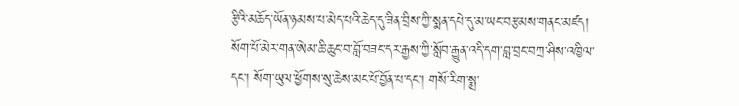རྩིའི་མཆོད་ཡོན་ཉམས་པ་མེད་པའི་ཆེད་དུ་ཟིན་བྲིས་ཀྱི་སྨན་དཔེ་དུ་མ་ཡང་བརྩམས་གནང་མཛད། སོག་པོ་མེར་གན་ཨེམ་ཆི་ཆུང་བ་བློ་བཟང་དར་རྒྱས་ཀྱི་སློབ་རྒྱུན་འདི་དག་བླ་བྲང་བཀྲ་ཤིས་འཁྱིལ་དང་། སོག་ཡུལ་ཕྱོགས་སུ་ཆེས་མང་པོ་བྱོན་པ་དང་། གསོ་རིག་སྨྲ་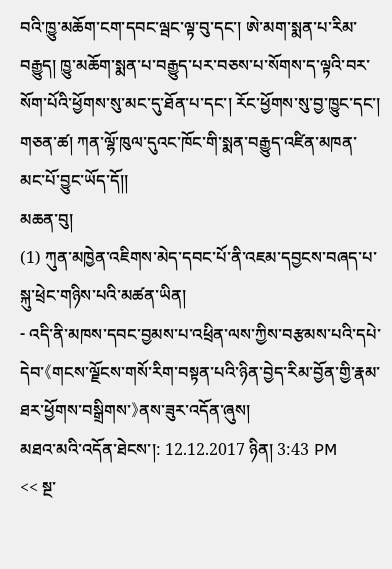བའི་ཁྱུ་མཆོག་ངག་དབང་ལྦང་ལྟ་བུ་དང་། ཨེ་མག་སྨན་པ་རིམ་བརྒྱུད། ཁྱུ་མཆོག་སྨན་པ་བརྒྱུད་པར་བཅས་པ་སོགས་ད་ལྟའི་བར་སོག་པོའི་ཕྱོགས་སུ་མང་དུ་ཐོན་པ་དང་། རོང་ཕྱོགས་སུ་བྱ་ཁྱུང་དང་། གཅན་ཚ། ཀན་ལྷོ་ཁུལ་དུའང་ཁོང་གི་སྨན་བརྒྱུད་འཛིན་མཁན་མང་པོ་བྱུང་ཡོད་དོ།།
མཆན་བུ།
(1) ཀུན་མཁྱེན་འཇིགས་མེད་དབང་པོ་ནི་འཇམ་དབྱངས་བཞད་པ་སྐུ་ཕྲེང་གཉིས་པའི་མཚན་ཡིན།
- འདི་ནི་མཁས་དབང་བྱམས་པ་འཕྲིན་ལས་ཀྱིས་བརྩམས་པའི་དཔེ་དེབ་《གངས་ལྗོངས་གསོ་རིག་བསྟན་པའི་ཉིན་བྱེད་རིམ་བྱོན་གྱི་རྣམ་ཐར་ཕྱོགས་བསྒྲིགས་》ནས་ཟུར་འདོན་ཞུས།
མཐའ་མའི་འདོན་ཐེངས་།: 12.12.2017 ཉིན། 3:43 PM
<< སྔ་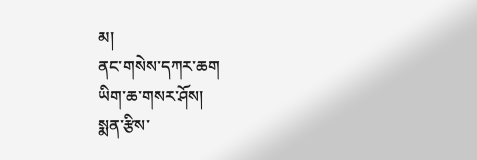མ།
ནང་གསེས་དཀར་ཆག
ཡིག་ཆ་གསར་ཤོས།
སྨན་རྩིས་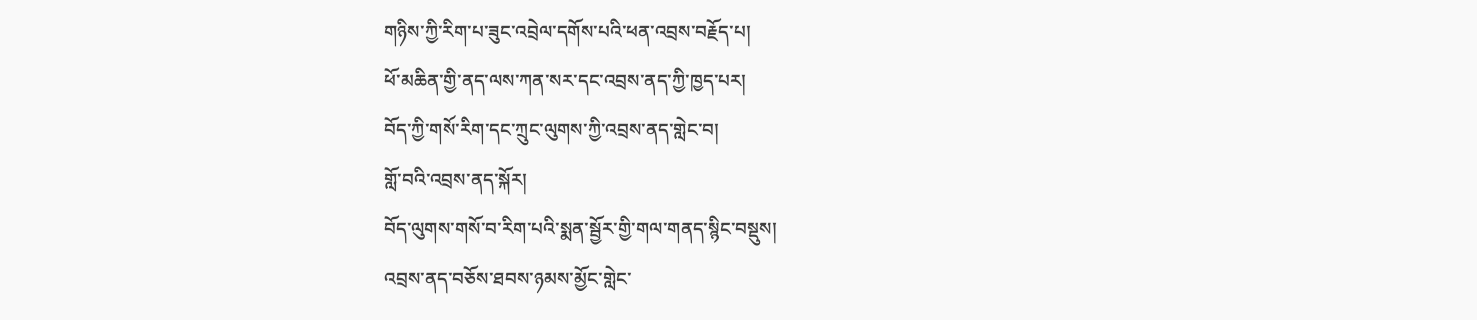གཉིས་ཀྱི་རིག་པ་ཟུང་འབྲེལ་དགོས་པའི་ཕན་འབྲས་བརྗོད་པ།
ཕོ་མཆིན་གྱི་ནད་ལས་ཀན་སར་དང་འབྲས་ནད་ཀྱི་ཁྱད་པར།
བོད་ཀྱི་གསོ་རིག་དང་ཀྲུང་ལུགས་ཀྱི་འབྲས་ནད་གླེང་བ།
གློ་བའི་འབྲས་ནད་སྐོར།
བོད་ལུགས་གསོ་བ་རིག་པའི་སྨན་སྦྱོར་གྱི་གལ་གནད་སྙིང་བསྡུས།
འབྲས་ནད་བཅོས་ཐབས་ཉམས་མྱོང་གླེང་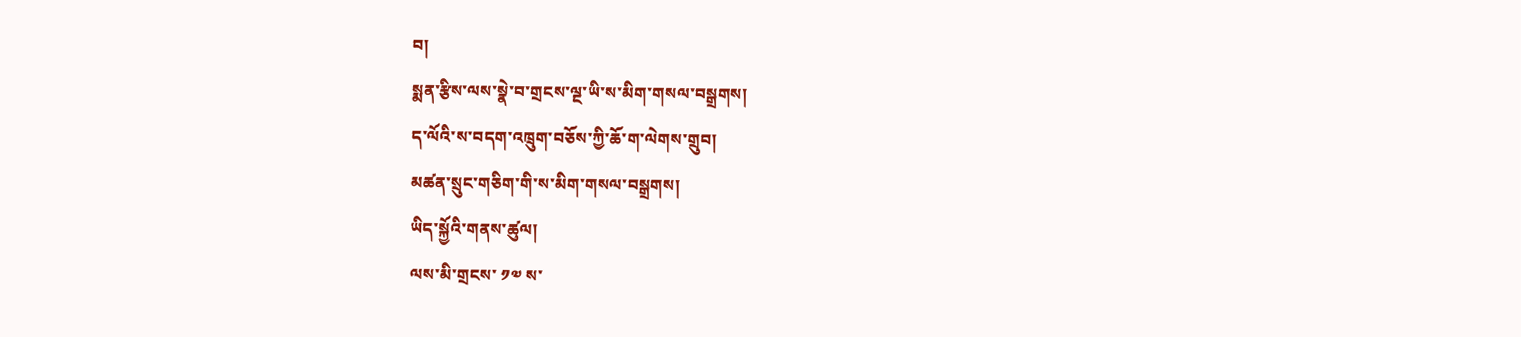བ།
སྨན་རྩིས་ལས་སྣེ་བ་གྲངས་ལྔ་ཡི་ས་མིག་གསལ་བསྒྲགས།
ད་ལོའི་ས་བདག་འཁྲུག་བཅོས་ཀྱི་ཆོ་ག་ལེགས་གྲུབ།
མཚན་སྲུང་གཅིག་གི་ས་མིག་གསལ་བསྒྲགས།
ཡིད་སྐྱོའི་གནས་ཚུལ།
ལས་མི་གྲངས་ ༡༧ ས་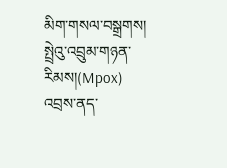མིག་གསལ་བསྒྲགས།
སྤྲེའུ་འབྲུམ་གཉན་རིམས།(Mpox)
འབྲས་ནད་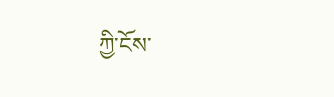ཀྱི་ངོས་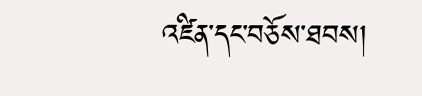འཛིན་དང་བཅོས་ཐབས།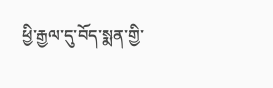ཕྱི་རྒྱལ་དུ་བོད་སྨན་གྱི་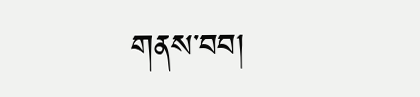གནས་བབ།